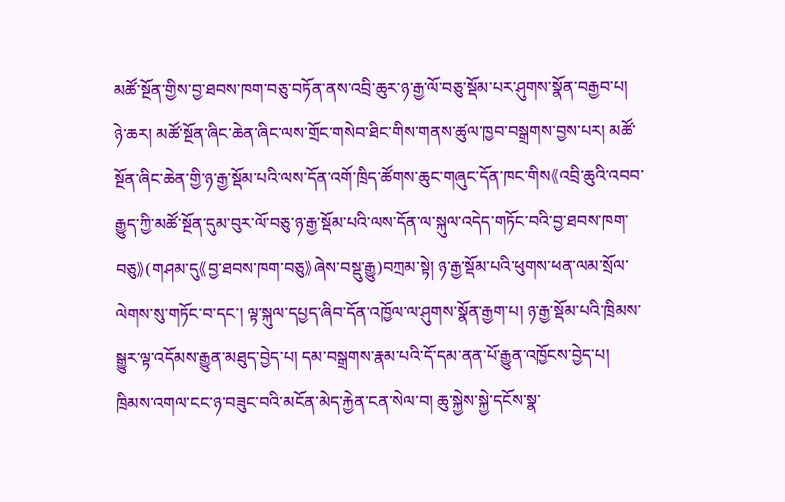མཚོ་སྔོན་གྱིས་བྱ་ཐབས་ཁག་བཅུ་བཏོན་ནས་འབྲི་ཆུར་ཉ་རྒྱ་ལོ་བཅུ་སྡོམ་པར་ཤུགས་སྣོན་བརྒྱབ་པ།
ཉེ་ཆར། མཚོ་སྔོན་ཞིང་ཆེན་ཞིང་ལས་གྲོང་གསེབ་ཐིང་གིས་གནས་ཚུལ་ཁྱབ་བསྒྲགས་བྱས་པར། མཚོ་སྔོན་ཞིང་ཆེན་གྱི་ཉ་རྒྱ་སྡོམ་པའི་ལས་དོན་འགོ་ཁྲིད་ཚོགས་ཆུང་གཞུང་དོན་ཁང་གིས《འབྲི་ཆུའི་འབབ་རྒྱུད་ཀྱི་མཚོ་སྔོན་དུམ་བུར་ལོ་བཅུ་ཉ་རྒྱ་སྡོམ་པའི་ལས་དོན་ལ་སྐུལ་འདེད་གཏོང་བའི་བྱ་ཐབས་ཁག་བཅུ》(གཤམ་དུ《བྱ་ཐབས་ཁག་བཅུ》ཞེས་བསྡུ་རྒྱུ)བཀྲམ་སྟེ། ཉ་རྒྱ་སྡོམ་པའི་ཕུགས་ཕན་ལམ་སྲོལ་ལེགས་སུ་གཏོང་བ་དང་། ལྟ་སྐུལ་དཔྱད་ཞིབ་དོན་འཁྱོལ་ལ་ཤུགས་སྣོན་རྒྱག་པ། ཉ་རྒྱ་སྡོམ་པའི་ཁྲིམས་སྒྱུར་ལྟ་འདོམས་རྒྱུན་མཐུད་བྱེད་པ། དམ་བསྒྲགས་རྣམ་པའི་དོ་དམ་ནན་པོ་རྒྱུན་འཁྱོངས་བྱེད་པ། ཁྲིམས་འགལ་ངང་ཉ་བཟུང་བའི་མངོན་མེད་རྐྱེན་ངན་སེལ་བ། ཆུ་སྐྱེས་སྐྱེ་དངོས་སྣ་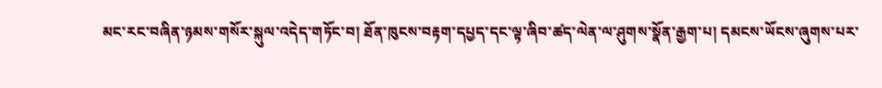མང་རང་བཞིན་ཉམས་གསོར་སྐུལ་འདེད་གཏོང་བ། ཐོན་ཁུངས་བརྟག་དཔྱད་དང་ལྟ་ཞིབ་ཚད་ལེན་ལ་ཤུགས་སྣོན་རྒྱག་པ། དམངས་ཡོངས་ཞུགས་པར་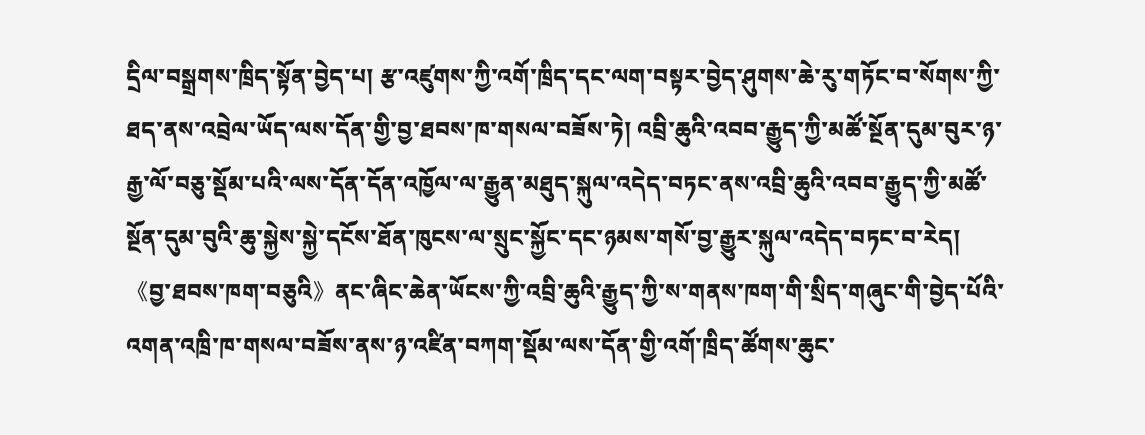དྲིལ་བསྒྲགས་ཁྲིད་སྟོན་བྱེད་པ། རྩ་འཛུགས་ཀྱི་འགོ་ཁྲིད་དང་ལག་བསྟར་བྱེད་ཤུགས་ཆེ་རུ་གཏོང་བ་སོགས་ཀྱི་ཐད་ནས་འབྲེལ་ཡོད་ལས་དོན་གྱི་བྱ་ཐབས་ཁ་གསལ་བཟོས་ཏེ། འབྲི་ཆུའི་འབབ་རྒྱུད་ཀྱི་མཚོ་སྔོན་དུམ་བུར་ཉ་རྒྱ་ལོ་བཅུ་སྡོམ་པའི་ལས་དོན་དོན་འཁྱོལ་ལ་རྒྱུན་མཐུད་སྐུལ་འདེད་བཏང་ནས་འབྲི་ཆུའི་འབབ་རྒྱུད་ཀྱི་མཚོ་སྔོན་དུམ་བུའི་ཆུ་སྐྱེས་སྐྱེ་དངོས་ཐོན་ཁུངས་ལ་སྲུང་སྐྱོང་དང་ཉམས་གསོ་བྱ་རྒྱུར་སྐུལ་འདེད་བཏང་བ་རེད།
《བྱ་ཐབས་ཁག་བཅུའི》ནང་ཞིང་ཆེན་ཡོངས་ཀྱི་འབྲི་ཆུའི་རྒྱུད་ཀྱི་ས་གནས་ཁག་གི་སྲིད་གཞུང་གི་བྱེད་པོའི་འགན་འཁྲི་ཁ་གསལ་བཟོས་ནས་ཉ་འཛིན་བཀག་སྡོམ་ལས་དོན་གྱི་འགོ་ཁྲིད་ཚོགས་ཆུང་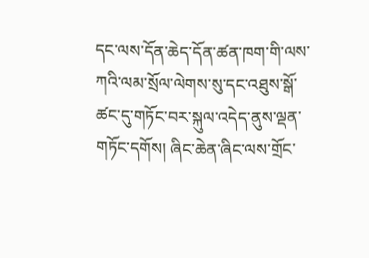དང་ལས་དོན་ཆེད་དོན་ཚན་ཁག་གི་ལས་ཀའི་ལམ་སྲོལ་ལེགས་སུ་དང་འཐུས་སྒོ་ཚང་དུ་གཏོང་བར་སྐུལ་འདེད་ནུས་ལྡན་གཏོང་དགོས། ཞིང་ཆེན་ཞིང་ལས་གྲོང་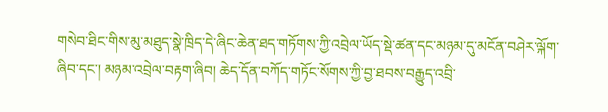གསེབ་ཐིང་གིས་མུ་མཐུད་སྣེ་ཁྲིད་དེ་ཞིང་ཆེན་ཐད་གཏོགས་ཀྱི་འབྲེལ་ཡོད་སྡེ་ཚན་དང་མཉམ་དུ་མངོན་བཤེར་ལྐོག་ཞིབ་དང་། མཉམ་འབྲེལ་བརྟག་ཞིབ། ཆེད་དོན་བཀོད་གཏོང་སོགས་ཀྱི་བྱ་ཐབས་བརྒྱུད་འབྲི་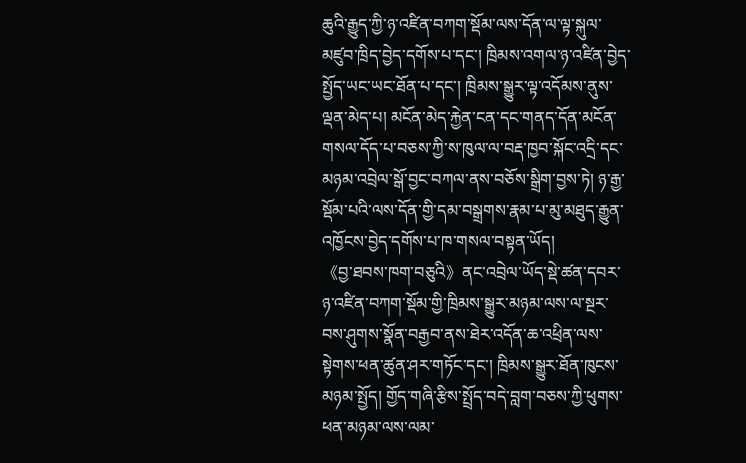ཆུའི་རྒྱུད་ཀྱི་ཉ་འཛིན་བཀག་སྡོམ་ལས་དོན་ལ་ལྟ་སྐུལ་མཛུབ་ཁྲིད་བྱེད་དགོས་པ་དང་། ཁྲིམས་འགལ་ཉ་འཛིན་བྱེད་སྤྱོད་ཡང་ཡང་ཐོན་པ་དང་། ཁྲིམས་སྒྱུར་ལྟ་འདོམས་ནུས་ལྡན་མེད་པ། མངོན་མེད་རྐྱེན་ངན་དང་གནད་དོན་མངོན་གསལ་དོད་པ་བཅས་ཀྱི་ས་ཁུལ་ལ་བརྡ་ཁྱབ་སྐོང་འདྲི་དང་མཉམ་འབྲེལ་སྒོ་བྱང་བཀལ་ནས་བཅོས་སྒྲིག་བྱས་ཏེ། ཉ་རྒྱ་སྡོམ་པའི་ལས་དོན་གྱི་དམ་བསྒྲགས་རྣམ་པ་མུ་མཐུད་རྒྱུན་འཁྱོངས་བྱེད་དགོས་པ་ཁ་གསལ་བསྟན་ཡོད།
《བྱ་ཐབས་ཁག་བཅུའི》ནང་འབྲེལ་ཡོད་སྡེ་ཚན་དབར་ཉ་འཛིན་བཀག་སྡོམ་གྱི་ཁྲིམས་སྒྱུར་མཉམ་ལས་ལ་སྔར་བས་ཤུགས་སྣོན་བརྒྱབ་ནས་ཐེར་འདོན་ཆ་འཕྲིན་ལས་སྟེགས་ཕན་ཚུན་ཤར་གཏོང་དང་། ཁྲིམས་སྒྱུར་ཐོན་ཁུངས་མཉམ་སྤྱོད། གྱོད་གཞི་རྩིས་སྤྲོད་བདེ་བླག་བཅས་ཀྱི་ཕུགས་ཕན་མཉམ་ལས་ལམ་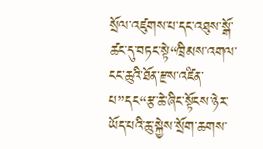སྲོལ་འཛུགས་པ་དང་འཐུས་སྒོ་ཚང་དུ་བཏང་སྟེ“ཁྲིམས་འགལ་ངང་ཆུའི་ཐོན་རྫས་འཛིན་པ”དང“རྩ་ཆེ་ཞིང་སྟོངས་ཉེར་ཡོད་པའི་ཆུ་སྐྱེས་སྲོག་ཆགས་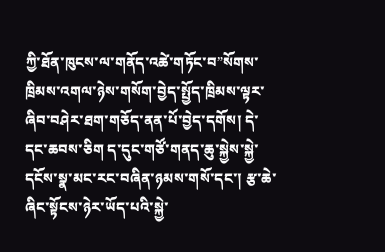ཀྱི་ཐོན་ཁུངས་ལ་གནོད་འཚེ་གཏོང་བ”སོགས་ཁྲིམས་འགལ་ཉེས་གསོག་བྱེད་སྤྱོད་ཁྲིམས་ལྟར་ཞིབ་བཤེར་ཐག་གཅོད་ནན་པོ་བྱེད་དགོས། དེ་དང་ཆབས་ཅིག ད་དུང་གཙོ་གནད་ཆུ་སྐྱེས་སྐྱེ་དངོས་སྣ་མང་རང་བཞིན་ཉམས་གསོ་དང་། རྩ་ཆེ་ཞིང་སྟོངས་ཉེར་ཡོད་པའི་སྐྱེ་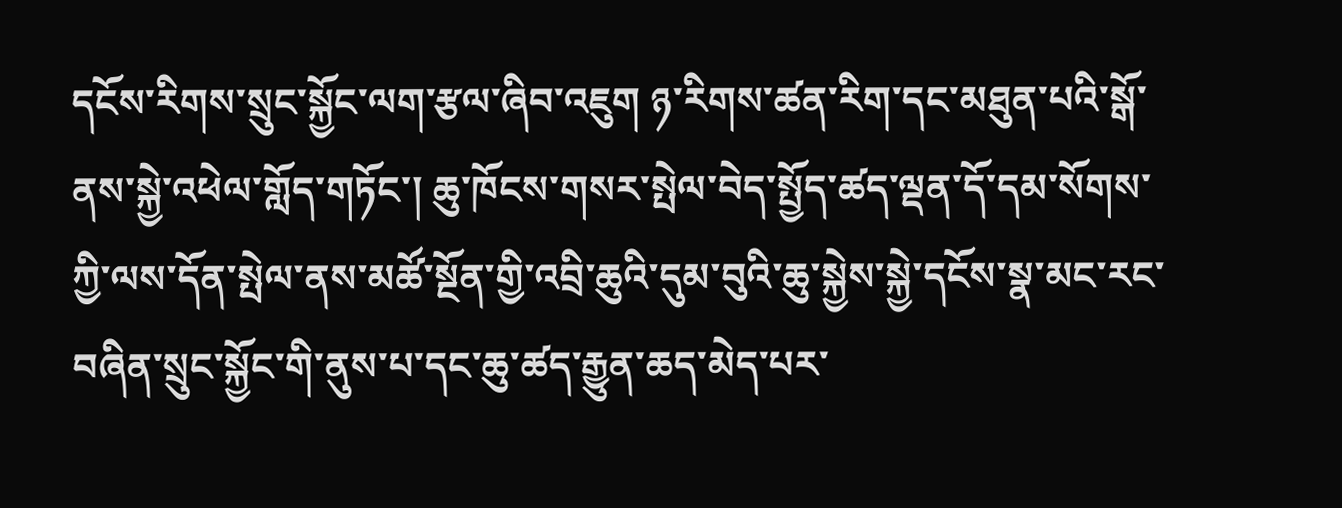དངོས་རིགས་སྲུང་སྐྱོང་ལག་རྩལ་ཞིབ་འཇུག ཉ་རིགས་ཚན་རིག་དང་མཐུན་པའི་སྒོ་ནས་སྐྱེ་འཕེལ་གློད་གཏོང་། ཆུ་ཁོངས་གསར་སྤེལ་བེད་སྤྱོད་ཚད་ལྡན་དོ་དམ་སོགས་ཀྱི་ལས་དོན་སྤེལ་ནས་མཚོ་སྔོན་གྱི་འབྲི་ཆུའི་དུམ་བུའི་ཆུ་སྐྱེས་སྐྱེ་དངོས་སྣ་མང་རང་བཞིན་སྲུང་སྐྱོང་གི་ནུས་པ་དང་ཆུ་ཚད་རྒྱུན་ཆད་མེད་པར་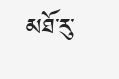མཐོ་རུ་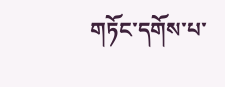གཏོང་དགོས་པ་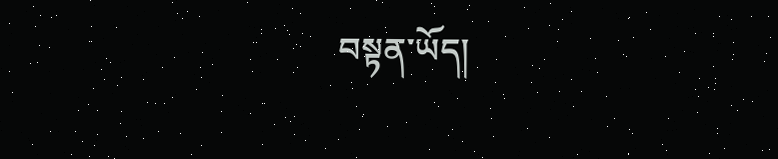བསྟན་ཡོད།